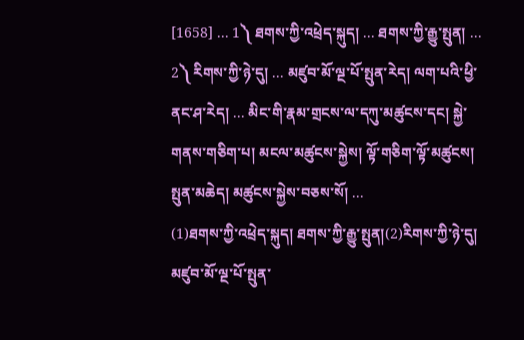[1658] ... 1༽ ཐགས་ཀྱི་འཕྲེད་སྐུད། ... ཐགས་ཀྱི་རྒྱུ་སྤུན། ... 2༽ རིགས་ཀྱི་ཉེ་དུ། ... མཛུབ་མོ་ལྔ་པོ་སྤུན་རེད། ལག་པའི་ཕྱི་ནང་ཤ་རེད། ... མིང་གི་རྣམ་གྲངས་ལ་དཀུ་མཚུངས་དང། སྐྱེ་གནས་གཅིག་པ། མངལ་མཚུངས་སྐྱེས། ལྟོ་གཅིག་ལྟོ་མཚུངས། སྤུན་མཆེད། མཚུངས་སྐྱེས་བཅས་སོ། ...
(1)ཐགས་ཀྱི་འཕྲེད་སྐུད། ཐགས་ཀྱི་རྒྱུ་སྤུན།(2)རིགས་ཀྱི་ཉེ་དུ། མཛུབ་མོ་ལྔ་པོ་སྤུན་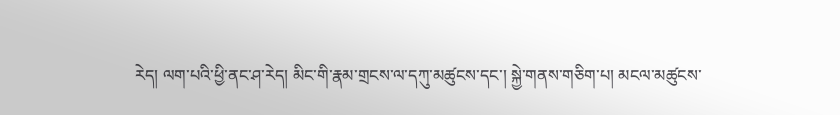རེད། ལག་པའི་ཕྱི་ནང་ཤ་རེད། མིང་གི་རྣམ་གྲངས་ལ་དཀུ་མཚུངས་དང་། སྐྱེ་གནས་གཅིག་པ། མངལ་མཚུངས་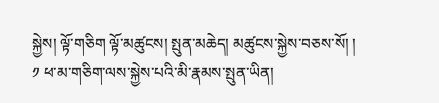སྐྱེས། ལྟོ་གཅིག ལྟོ་མཚུངས། སྤུན་མཆེད། མཚུངས་སྐྱེས་བཅས་སོ། །
༡ ཕ་མ་གཅིག་ལས་སྐྱེས་པའི་མི་རྣམས་སྤུན་ཡིན།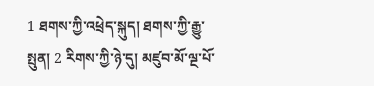1 ཐགས་ཀྱི་འཕྲེད་སྐུད། ཐགས་ཀྱི་རྒྱུ་སྤུན། 2 རིགས་ཀྱི་ཉེ་དུ། མཛུབ་མོ་ལྔ་པོ་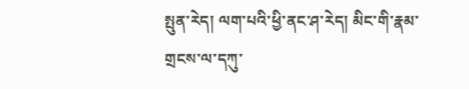སྤུན་རེད། ལག་པའི་ཕྱི་ནང་ཤ་རེད། མིང་གི་རྣམ་གྲངས་ལ་དཀུ་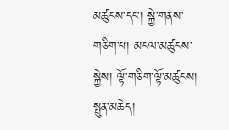མཚུངས་དང་། སྐྱེ་གནས་གཅིག་པ། མངལ་མཚུངས་སྐྱེས། ལྟོ་གཅིག་ལྟོ་མཚུངས། སྤུན་མཆེད།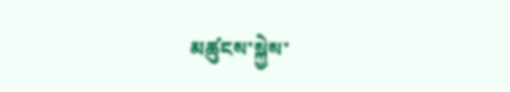མཚུངས་སྐྱེས་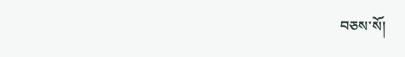བཅས་སོ།